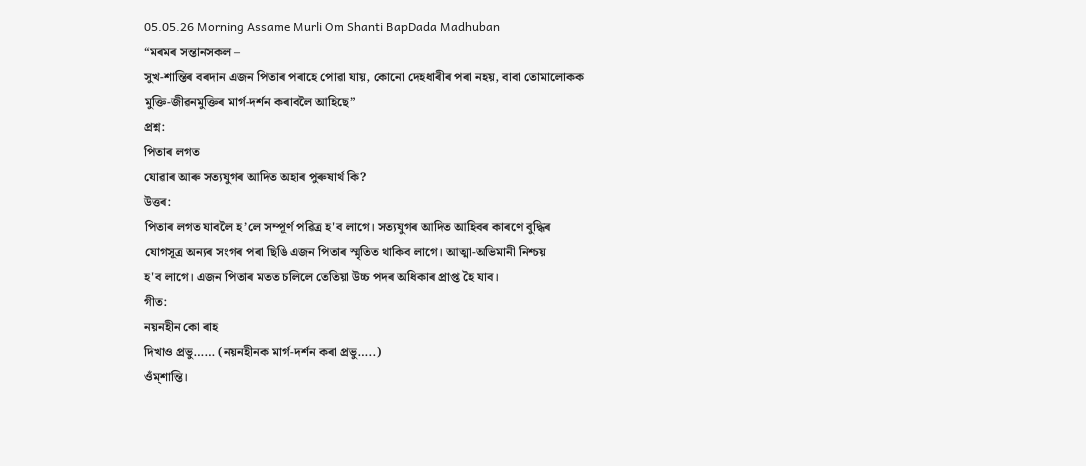05.05.26 Morning Assame Murli Om Shanti BapDada Madhuban
“মৰমৰ সন্তানসকল –
সুখ-শান্তিৰ বৰদান এজন পিতাৰ পৰাহে পোৱা যায়, কোনো দেহধাৰীৰ পৰা নহয়, বাবা তোমালোকক
মুক্তি-জীৱনমুক্তিৰ মাৰ্গ-দৰ্শন কৰাবলৈ আহিছে”
প্ৰশ্ন:
পিতাৰ লগত
যোৱাৰ আৰু সত্যযুগৰ আদিত অহাৰ পুৰুষাৰ্থ কি?
উত্তৰ:
পিতাৰ লগত যাবলৈ হ’লে সম্পূৰ্ণ পৱিত্ৰ হ'ব লাগে। সত্যযুগৰ আদিত আহিবৰ কাৰণে বুদ্ধিৰ
যোগসূত্ৰ অন্যৰ সংগৰ পৰা ছিঙি এজন পিতাৰ স্মৃতিত থাকিব লাগে। আত্মা-অভিমানী নিশ্চয়
হ'ব লাগে। এজন পিতাৰ মতত চলিলে তেতিয়া উচ্চ পদৰ অধিকাৰ প্ৰাপ্ত হৈ যাব।
গীত:
নয়নহীন কো ৰাহ
দিখাও প্ৰভু…… (নয়নহীনক মাৰ্গ-দৰ্শন কৰা প্ৰভু…..)
ওঁম্শান্তি।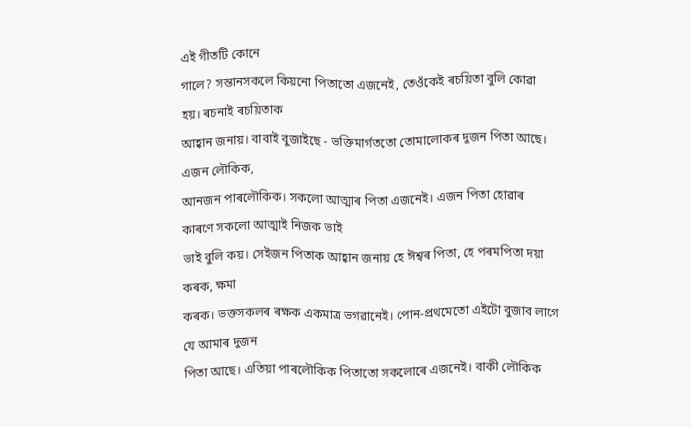এই গীতটি কোনে
গালে? সন্তানসকলে কিয়নো পিতাতো এজনেই, তেওঁকেই ৰচয়িতা বুলি কোৱা হয়। ৰচনাই ৰচয়িতাক
আহ্বান জনায়। বাবাই বুজাইছে - ভক্তিমাৰ্গততো তোমালোকৰ দুজন পিতা আছে। এজন লৌকিক,
আনজন পাৰলৌকিক। সকলো আত্মাৰ পিতা এজনেই। এজন পিতা হোৱাৰ কাৰণে সকলো আত্মাই নিজক ভাই
ভাই বুলি কয়। সেইজন পিতাক আহ্বান জনায় হে ঈশ্বৰ পিতা, হে পৰমপিতা দয়া কৰক, ক্ষমা
কৰক। ভক্তসকলৰ ৰক্ষক একমাত্ৰ ভগৱানেই। পোন-প্ৰথমেতো এইটো বুজাব লাগে যে আমাৰ দুজন
পিতা আছে। এতিয়া পাৰলৌকিক পিতাতো সকলোৰে এজনেই। বাকী লৌকিক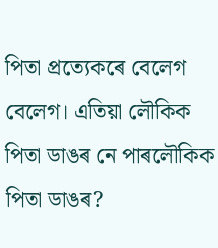পিতা প্ৰত্যেকৰে বেলেগ
বেলেগ। এতিয়া লৌকিক পিতা ডাঙৰ নে পাৰলৌকিক পিতা ডাঙৰ?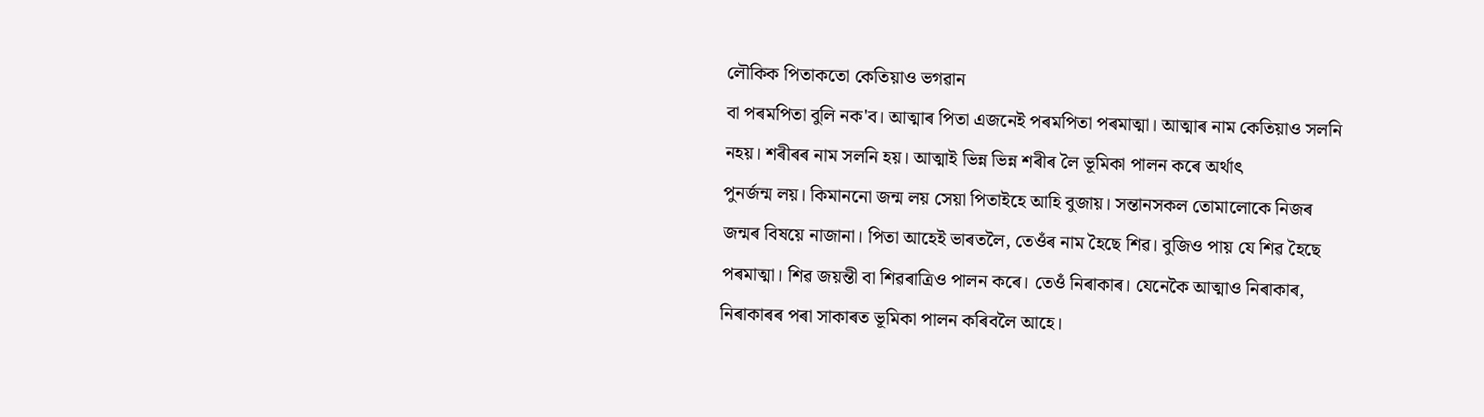লৌকিক পিতাকতো কেতিয়াও ভগৱান
বা পৰমপিতা বুলি নক'ব। আত্মাৰ পিতা এজনেই পৰমপিতা পৰমাত্মা। আত্মাৰ নাম কেতিয়াও সলনি
নহয়। শৰীৰৰ নাম সলনি হয়। আত্মাই ভিন্ন ভিন্ন শৰীৰ লৈ ভূমিকা পালন কৰে অৰ্থাৎ
পুনৰ্জন্ম লয়। কিমাননো জন্ম লয় সেয়া পিতাইহে আহি বুজায়। সন্তানসকল তোমালোকে নিজৰ
জন্মৰ বিষয়ে নাজানা। পিতা আহেই ভাৰতলৈ, তেওঁৰ নাম হৈছে শিৱ। বুজিও পায় যে শিৱ হৈছে
পৰমাত্মা। শিৱ জয়ন্তী বা শিৱৰাত্ৰিও পালন কৰে। তেওঁ নিৰাকাৰ। যেনেকৈ আত্মাও নিৰাকাৰ,
নিৰাকাৰৰ পৰা সাকাৰত ভূমিকা পালন কৰিবলৈ আহে।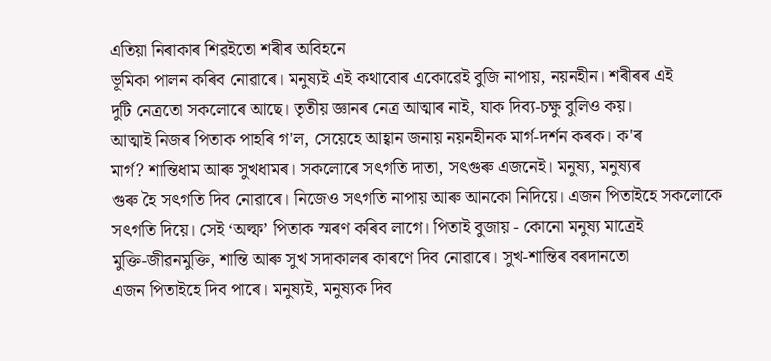এতিয়া নিৰাকাৰ শিৱইতো শৰীৰ অবিহনে
ভূমিকা পালন কৰিব নোৱাৰে। মনুষ্যই এই কথাবোৰ একোৱেই বুজি নাপায়, নয়নহীন। শৰীৰৰ এই
দুটি নেত্ৰতো সকলোৰে আছে। তৃতীয় জ্ঞানৰ নেত্ৰ আত্মাৰ নাই, যাক দিব্য-চক্ষু বুলিও কয়।
আত্মাই নিজৰ পিতাক পাহৰি গ'ল, সেয়েহে আহ্বান জনায় নয়নহীনক মাৰ্গ-দৰ্শন কৰক। ক'ৰ
মাৰ্গ? শান্তিধাম আৰু সুখধামৰ। সকলোৰে সৎগতি দাতা, সৎগুৰু এজনেই। মনুষ্য, মনুষ্যৰ
গুৰু হৈ সৎগতি দিব নোৱাৰে। নিজেও সৎগতি নাপায় আৰু আনকো নিদিয়ে। এজন পিতাইহে সকলোকে
সৎগতি দিয়ে। সেই ‘অল্ফ’ পিতাক স্মৰণ কৰিব লাগে। পিতাই বুজায় - কোনো মনুষ্য মাত্ৰেই
মুক্তি-জীৱনমুক্তি, শান্তি আৰু সুখ সদাকালৰ কাৰণে দিব নোৱাৰে। সুখ-শান্তিৰ বৰদানতো
এজন পিতাইহে দিব পাৰে। মনুষ্যই, মনুষ্যক দিব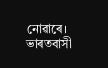নোৱাৰে। ভাৰতবাসী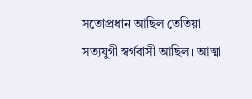সতোপ্ৰধান আছিল তেতিয়া
সত্যযুগী স্বৰ্গবাসী আছিল। আত্মা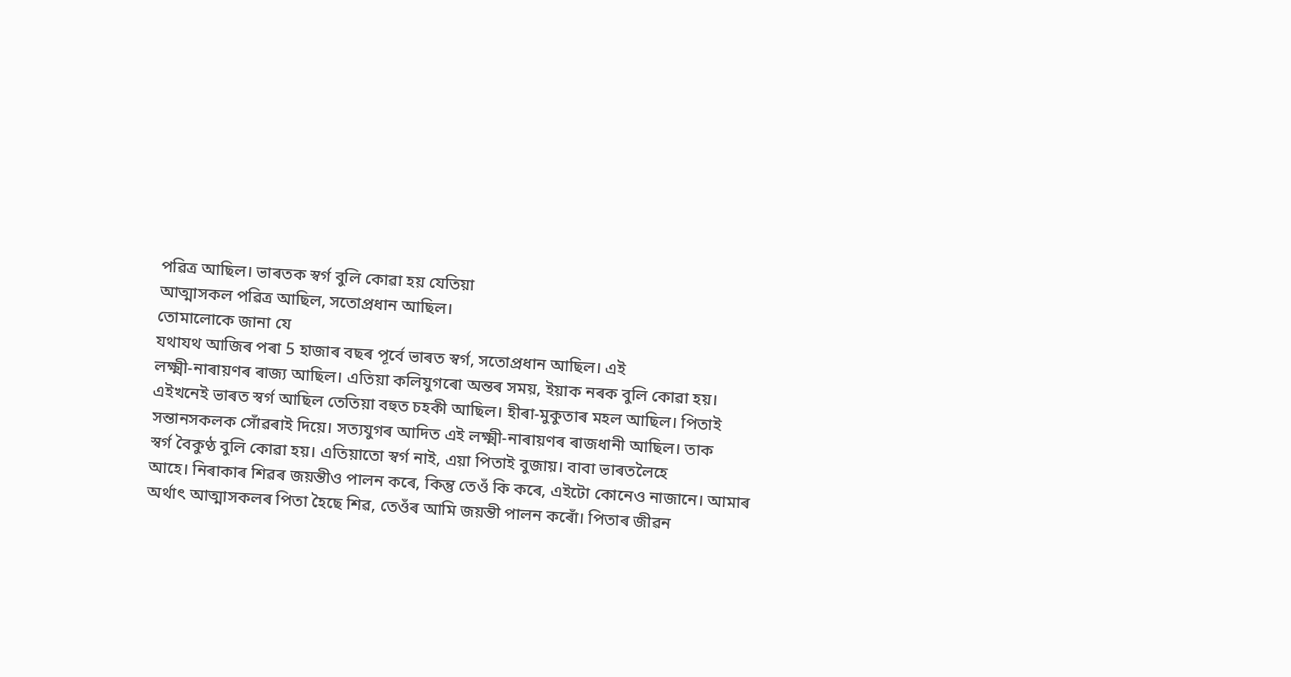পৱিত্ৰ আছিল। ভাৰতক স্বৰ্গ বুলি কোৱা হয় যেতিয়া
আত্মাসকল পৱিত্ৰ আছিল, সতোপ্ৰধান আছিল।
তোমালোকে জানা যে
যথাযথ আজিৰ পৰা 5 হাজাৰ বছৰ পূৰ্বে ভাৰত স্বৰ্গ, সতোপ্ৰধান আছিল। এই
লক্ষ্মী-নাৰায়ণৰ ৰাজ্য আছিল। এতিয়া কলিযুগৰো অন্তৰ সময়, ইয়াক নৰক বুলি কোৱা হয়।
এইখনেই ভাৰত স্বৰ্গ আছিল তেতিয়া বহুত চহকী আছিল। হীৰা-মুকুতাৰ মহল আছিল। পিতাই
সন্তানসকলক সোঁৱৰাই দিয়ে। সত্যযুগৰ আদিত এই লক্ষ্মী-নাৰায়ণৰ ৰাজধানী আছিল। তাক
স্বৰ্গ বৈকুণ্ঠ বুলি কোৱা হয়। এতিয়াতো স্বৰ্গ নাই, এয়া পিতাই বুজায়। বাবা ভাৰতলৈহে
আহে। নিৰাকাৰ শিৱৰ জয়ন্তীও পালন কৰে, কিন্তু তেওঁ কি কৰে, এইটো কোনেও নাজানে। আমাৰ
অৰ্থাৎ আত্মাসকলৰ পিতা হৈছে শিৱ, তেওঁৰ আমি জয়ন্তী পালন কৰোঁ। পিতাৰ জীৱন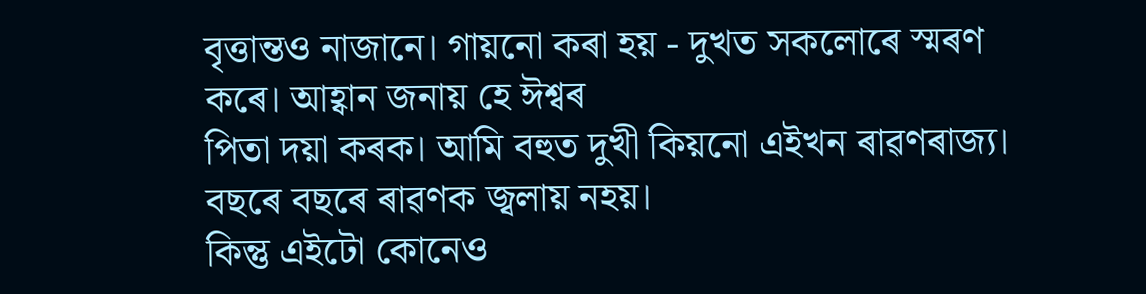বৃত্তান্তও নাজানে। গায়নো কৰা হয় - দুখত সকলোৰে স্মৰণ কৰে। আহ্বান জনায় হে ঈশ্বৰ
পিতা দয়া কৰক। আমি বহুত দুখী কিয়নো এইখন ৰাৱণৰাজ্য। বছৰে বছৰে ৰাৱণক জ্বলায় নহয়।
কিন্তু এইটো কোনেও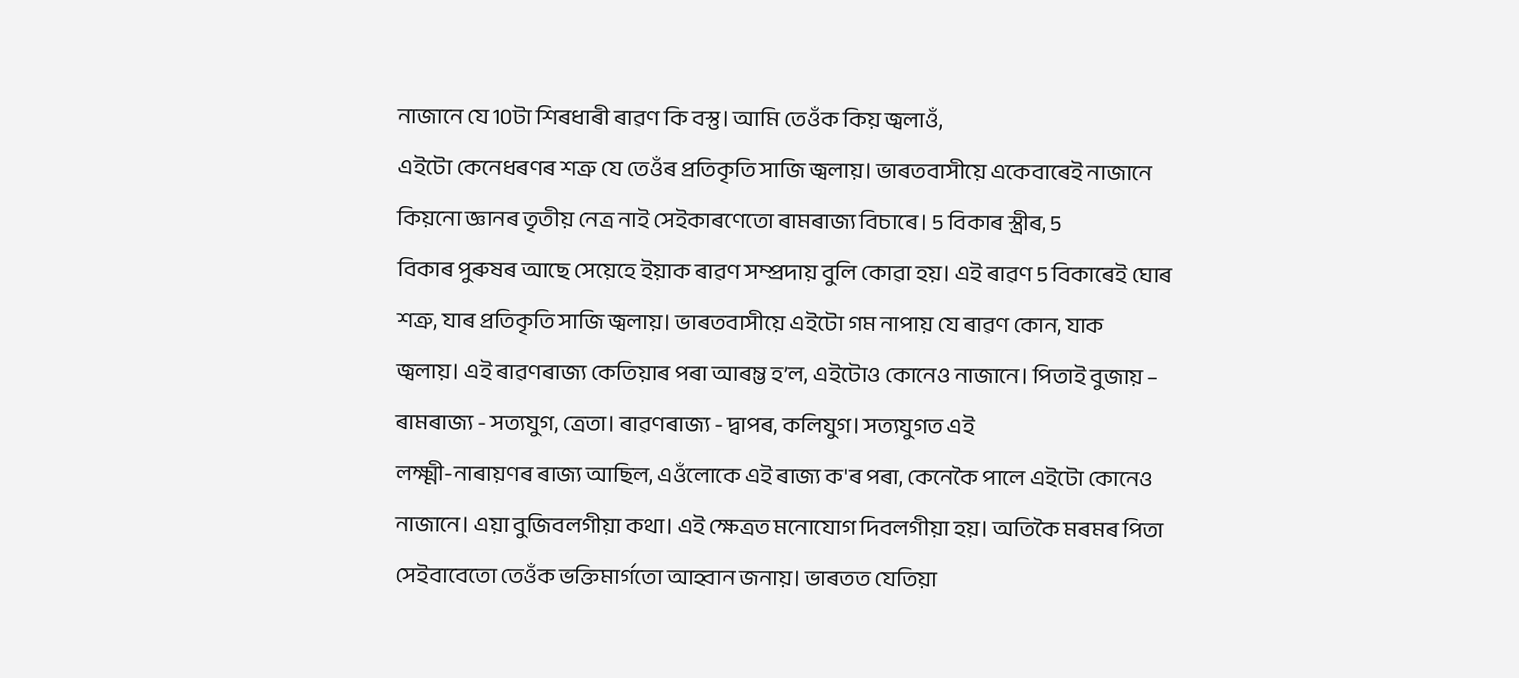নাজানে যে 10টা শিৰধাৰী ৰাৱণ কি বস্তু। আমি তেওঁক কিয় জ্বলাওঁ,
এইটো কেনেধৰণৰ শত্ৰু যে তেওঁৰ প্ৰতিকৃতি সাজি জ্বলায়। ভাৰতবাসীয়ে একেবাৰেই নাজানে
কিয়নো জ্ঞানৰ তৃতীয় নেত্ৰ নাই সেইকাৰণেতো ৰামৰাজ্য বিচাৰে। 5 বিকাৰ স্ত্ৰীৰ, 5
বিকাৰ পুৰুষৰ আছে সেয়েহে ইয়াক ৰাৱণ সম্প্ৰদায় বুলি কোৱা হয়। এই ৰাৱণ 5 বিকাৰেই ঘোৰ
শত্ৰু, যাৰ প্ৰতিকৃতি সাজি জ্বলায়। ভাৰতবাসীয়ে এইটো গম নাপায় যে ৰাৱণ কোন, যাক
জ্বলায়। এই ৰাৱণৰাজ্য কেতিয়াৰ পৰা আৰম্ভ হ’ল, এইটোও কোনেও নাজানে। পিতাই বুজায় –
ৰামৰাজ্য - সত্যযুগ, ত্ৰেতা। ৰাৱণৰাজ্য - দ্বাপৰ, কলিযুগ। সত্যযুগত এই
লক্ষ্মী-নাৰায়ণৰ ৰাজ্য আছিল, এওঁলোকে এই ৰাজ্য ক'ৰ পৰা, কেনেকৈ পালে এইটো কোনেও
নাজানে। এয়া বুজিবলগীয়া কথা। এই ক্ষেত্ৰত মনোযোগ দিবলগীয়া হয়। অতিকৈ মৰমৰ পিতা
সেইবাবেতো তেওঁক ভক্তিমাৰ্গতো আহ্বান জনায়। ভাৰতত যেতিয়া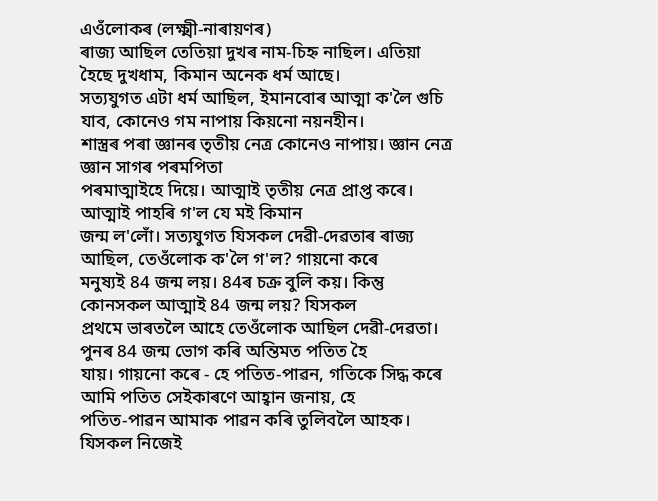এওঁলোকৰ (লক্ষ্মী-নাৰায়ণৰ)
ৰাজ্য আছিল তেতিয়া দুখৰ নাম-চিহ্ন নাছিল। এতিয়া হৈছে দুখধাম, কিমান অনেক ধৰ্ম আছে।
সত্যযুগত এটা ধৰ্ম আছিল, ইমানবোৰ আত্মা ক'লৈ গুচি যাব, কোনেও গম নাপায় কিয়নো নয়নহীন।
শাস্ত্ৰৰ পৰা জ্ঞানৰ তৃতীয় নেত্ৰ কোনেও নাপায়। জ্ঞান নেত্ৰ জ্ঞান সাগৰ পৰমপিতা
পৰমাত্মাইহে দিয়ে। আত্মাই তৃতীয় নেত্ৰ প্ৰাপ্ত কৰে। আত্মাই পাহৰি গ'ল যে মই কিমান
জন্ম ল'লোঁ। সত্যযুগত যিসকল দেৱী-দেৱতাৰ ৰাজ্য আছিল, তেওঁলোক ক'লৈ গ'ল? গায়নো কৰে
মনুষ্যই 84 জন্ম লয়। 84ৰ চক্ৰ বুলি কয়। কিন্তু কোনসকল আত্মাই 84 জন্ম লয়? যিসকল
প্ৰথমে ভাৰতলৈ আহে তেওঁলোক আছিল দেৱী-দেৱতা। পুনৰ 84 জন্ম ভোগ কৰি অন্তিমত পতিত হৈ
যায়। গায়নো কৰে - হে পতিত-পাৱন, গতিকে সিদ্ধ কৰে আমি পতিত সেইকাৰণে আহ্বান জনায়, হে
পতিত-পাৱন আমাক পাৱন কৰি তুলিবলৈ আহক। যিসকল নিজেই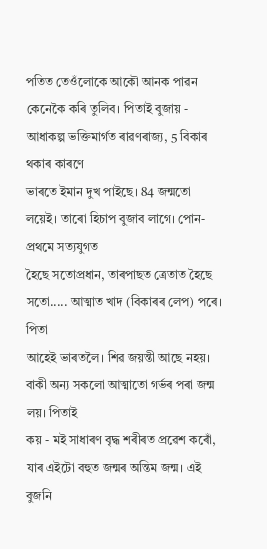পতিত তেওঁলোকে আকৌ আনক পাৱন
কেনেকৈ কৰি তুলিব। পিতাই বুজায় - আধাকল্প ভক্তিমাৰ্গত ৰাৱণৰাজ্য, 5 বিকাৰ থকাৰ কাৰণে
ভাৰতে ইমান দুখ পাইছে। 84 জন্মতো লয়েই। তাৰো হিচাপ বুজাব লাগে। পোন-প্ৰথমে সত্যযুগত
হৈছে সতোপ্ৰধান, তাৰপাছত ত্ৰেতাত হৈছে সতো..... আত্মাত খাদ (বিকাৰৰ লেপ) পৰে। পিতা
আহেই ভাৰতলৈ। শিৱ জয়ন্তী আছে নহয়। বাকী অন্য সকলো আত্মাতো গৰ্ভৰ পৰা জন্ম লয়। পিতাই
কয় - মই সাধাৰণ বৃদ্ধ শৰীৰত প্ৰৱেশ কৰোঁ, যাৰ এইটো বহুত জন্মৰ অন্তিম জন্ম। এই বুজনি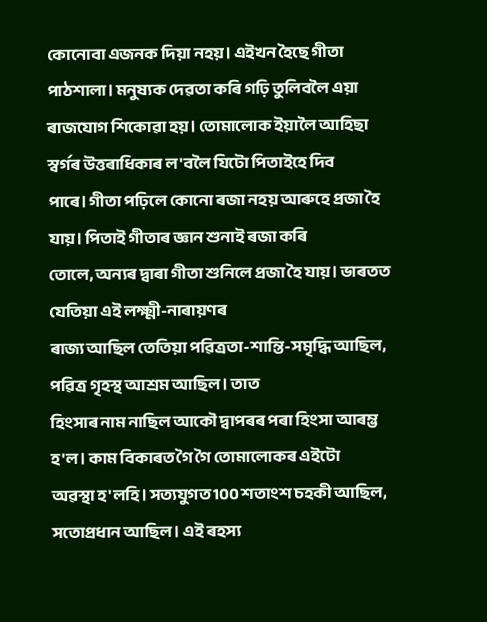কোনোবা এজনক দিয়া নহয়। এইখন হৈছে গীতা পাঠশালা। মনুষ্যক দেৱতা কৰি গঢ়ি তুলিবলৈ এয়া
ৰাজযোগ শিকোৱা হয়। তোমালোক ইয়ালৈ আহিছা স্বৰ্গৰ উত্তৰাধিকাৰ ল'বলৈ যিটো পিতাইহে দিব
পাৰে। গীতা পঢ়িলে কোনো ৰজা নহয় আৰুহে প্ৰজা হৈ যায়। পিতাই গীতাৰ জ্ঞান শুনাই ৰজা কৰি
তোলে, অন্যৰ দ্বাৰা গীতা শুনিলে প্ৰজা হৈ যায়। ভাৰতত যেতিয়া এই লক্ষ্মী-নাৰায়ণৰ
ৰাজ্য আছিল তেতিয়া পৱিত্ৰতা-শান্তি-সমৃদ্ধি আছিল, পৱিত্ৰ গৃহস্থ আশ্ৰম আছিল। তাত
হিংসাৰ নাম নাছিল আকৌ দ্বাপৰৰ পৰা হিংসা আৰম্ভ হ'ল। কাম বিকাৰত গৈ গৈ তোমালোকৰ এইটো
অৱস্থা হ'লহি। সত্যযুগত 100 শতাংশ চহকী আছিল, সতোপ্ৰধান আছিল। এই ৰহস্য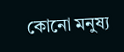কোনো মনুষ্য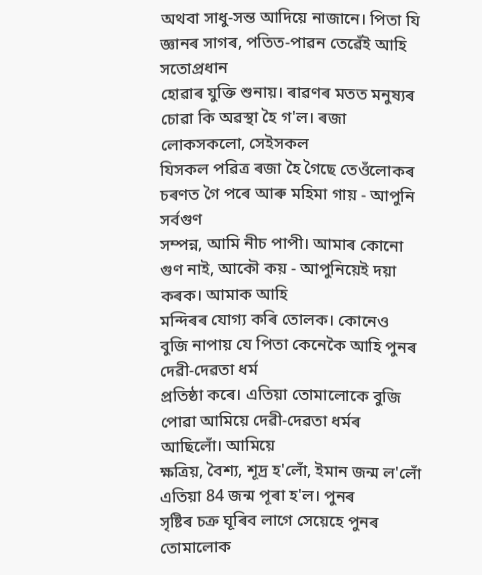অথবা সাধু-সন্ত আদিয়ে নাজানে। পিতা যি জ্ঞানৰ সাগৰ, পতিত-পাৱন তেৱেঁই আহি সতোপ্ৰধান
হোৱাৰ যুক্তি শুনায়। ৰাৱণৰ মতত মনুষ্যৰ চোৱা কি অৱস্থা হৈ গ'ল। ৰজা লোকসকলো, সেইসকল
যিসকল পৱিত্ৰ ৰজা হৈ গৈছে তেওঁলোকৰ চৰণত গৈ পৰে আৰু মহিমা গায় - আপুনি সৰ্বগুণ
সম্পন্ন, আমি নীচ পাপী। আমাৰ কোনো গুণ নাই, আকৌ কয় - আপুনিয়েই দয়া কৰক। আমাক আহি
মন্দিৰৰ যোগ্য কৰি তোলক। কোনেও বুজি নাপায় যে পিতা কেনেকৈ আহি পুনৰ দেৱী-দেৱতা ধৰ্ম
প্ৰতিষ্ঠা কৰে। এতিয়া তোমালোকে বুজি পোৱা আমিয়ে দেৱী-দেৱতা ধৰ্মৰ আছিলোঁ। আমিয়ে
ক্ষত্ৰিয়, বৈশ্য, শূদ্ৰ হ'লোঁ, ইমান জন্ম ল'লোঁ এতিয়া 84 জন্ম পূৰা হ'ল। পুনৰ
সৃষ্টিৰ চক্ৰ ঘূৰিব লাগে সেয়েহে পুনৰ তোমালোক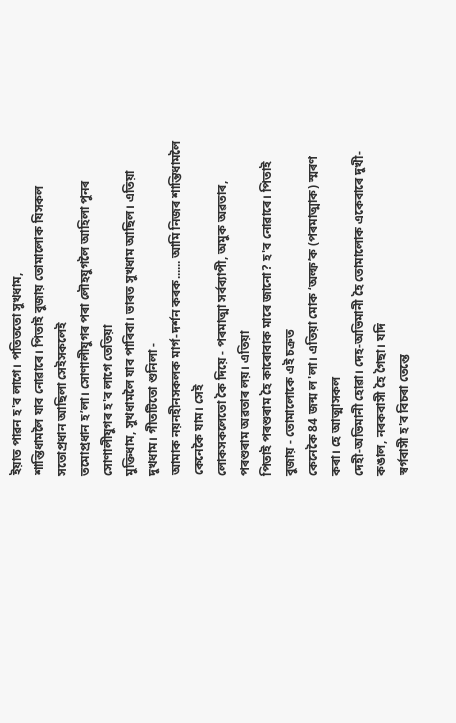ইয়াত পাৱন হ'ব লাগে। পতিততো সুখধাম,
শান্তিধামলৈ যাব নোৱাৰে। পিতাই বুজায় তোমালোক যিসকল সতোপ্ৰধান আছিলা সেইসকলেই
তমোপ্ৰধান হ’লা। সোণালীযুগৰ পৰা লৌহযুগলৈ আহিলা পুনৰ সোণালীযুগৰ হ'ব লাগে তেতিয়া
মুক্তিধাম, সুখধামলৈ যাব পাৰিবা। ভাৰত সুখধাম আছিল। এতিয়া দুখধাম। গীতটিতো শুনিলা -
আমাক নয়নহীনসকলক মাৰ্গ-দৰ্শন কৰক...... আমি নিজৰ শান্তিধামলৈ কেনেকৈ যাম। সেই
লোকসকলেতো কৈ দিয়ে - পৰমাত্মা সৰ্বব্যাপী, অমুক অৱতাৰ, পৰশুৰাম অৱতাৰ লয়। এতিয়া
পিতাই পৰশুৰাম হৈ কাৰোবাক মাৰে জানো? হ'ব নোৱাৰে। পিতাই বুজায় - তোমালোকে এই চক্ৰত
কেনেকৈ 84 জন্ম ল'লা। এতিয়া মোক ‘অল্ফ’ক (পৰমাত্মাক) স্মৰণ কৰা। হে আত্মাসকল
দেহী-অভিমানী হোৱা। দেহ-অভিমানী হৈ তোমালোক একেবাৰে দুখী-কঙাল, নৰকবাসী হৈ গৈছা। যদি
স্বৰ্গবাসী হ'ব বিচৰা তেন্তে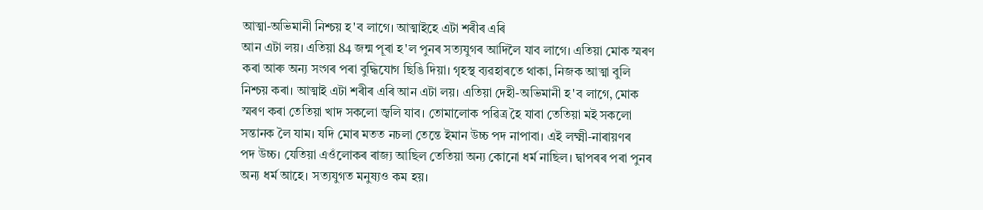আত্মা-অভিমানী নিশ্চয় হ'ব লাগে। আত্মাইহে এটা শৰীৰ এৰি
আন এটা লয়। এতিয়া 84 জন্ম পূৰা হ'ল পুনৰ সত্যযুগৰ আদিলৈ যাব লাগে। এতিয়া মোক স্মৰণ
কৰা আৰু অন্য সংগৰ পৰা বুদ্ধিযোগ ছিঙি দিয়া। গৃহস্থ ব্যৱহাৰতে থাকা, নিজক আত্মা বুলি
নিশ্চয় কৰা। আত্মাই এটা শৰীৰ এৰি আন এটা লয়। এতিয়া দেহী-অভিমানী হ'ব লাগে, মোক
স্মৰণ কৰা তেতিয়া খাদ সকলো জ্বলি যাব। তোমালোক পৱিত্ৰ হৈ যাবা তেতিয়া মই সকলো
সন্তানক লৈ যাম। যদি মোৰ মতত নচলা তেন্তে ইমান উচ্চ পদ নাপাবা। এই লক্ষ্মী-নাৰায়ণৰ
পদ উচ্চ। যেতিয়া এওঁলোকৰ ৰাজ্য আছিল তেতিয়া অন্য কোনো ধৰ্ম নাছিল। দ্বাপৰৰ পৰা পুনৰ
অন্য ধৰ্ম আহে। সত্যযুগত মনুষ্যও কম হয়।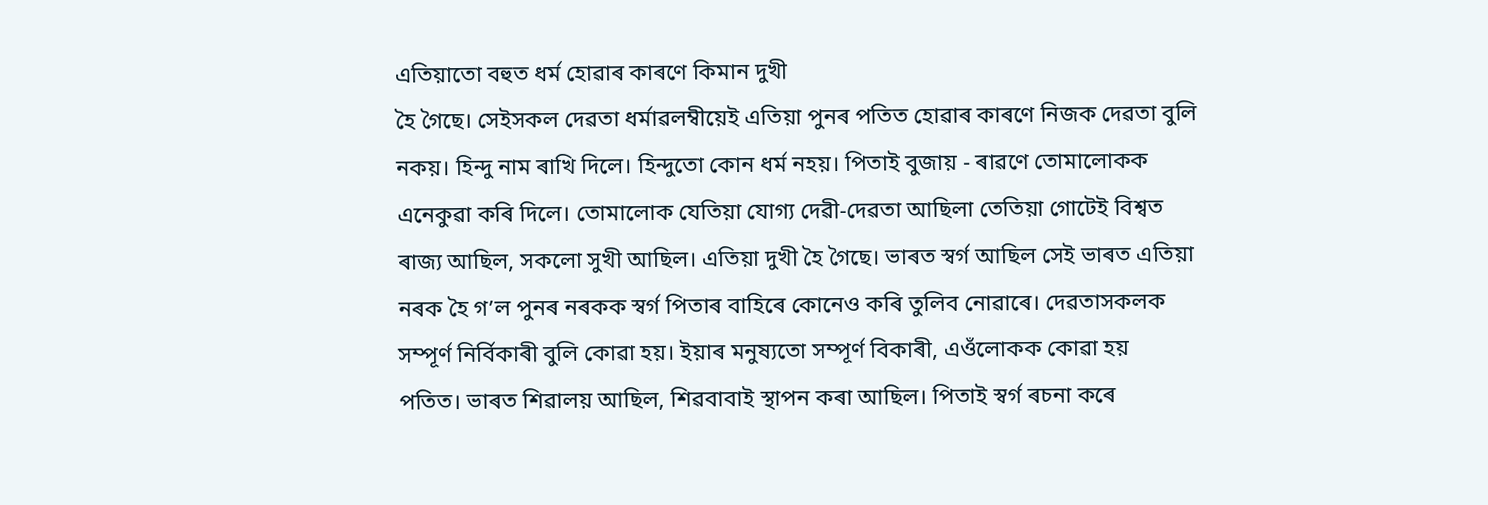এতিয়াতো বহুত ধৰ্ম হোৱাৰ কাৰণে কিমান দুখী
হৈ গৈছে। সেইসকল দেৱতা ধৰ্মাৱলম্বীয়েই এতিয়া পুনৰ পতিত হোৱাৰ কাৰণে নিজক দেৱতা বুলি
নকয়। হিন্দু নাম ৰাখি দিলে। হিন্দুতো কোন ধৰ্ম নহয়। পিতাই বুজায় - ৰাৱণে তোমালোকক
এনেকুৱা কৰি দিলে। তোমালোক যেতিয়া যোগ্য দেৱী-দেৱতা আছিলা তেতিয়া গোটেই বিশ্বত
ৰাজ্য আছিল, সকলো সুখী আছিল। এতিয়া দুখী হৈ গৈছে। ভাৰত স্বৰ্গ আছিল সেই ভাৰত এতিয়া
নৰক হৈ গ’ল পুনৰ নৰকক স্বৰ্গ পিতাৰ বাহিৰে কোনেও কৰি তুলিব নোৱাৰে। দেৱতাসকলক
সম্পূৰ্ণ নিৰ্বিকাৰী বুলি কোৱা হয়। ইয়াৰ মনুষ্যতো সম্পূৰ্ণ বিকাৰী, এওঁলোকক কোৱা হয়
পতিত। ভাৰত শিৱালয় আছিল, শিৱবাবাই স্থাপন কৰা আছিল। পিতাই স্বৰ্গ ৰচনা কৰে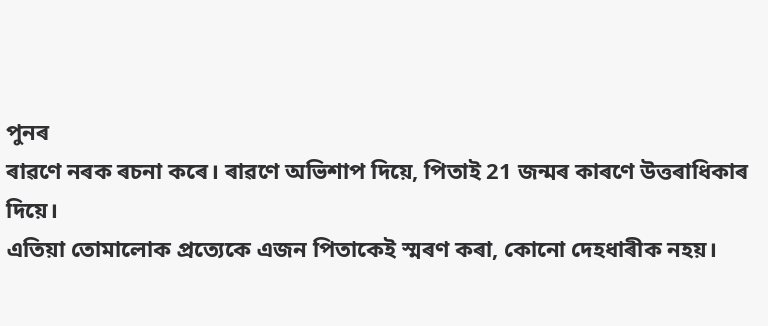পুনৰ
ৰাৱণে নৰক ৰচনা কৰে। ৰাৱণে অভিশাপ দিয়ে, পিতাই 21 জন্মৰ কাৰণে উত্তৰাধিকাৰ দিয়ে।
এতিয়া তোমালোক প্ৰত্যেকে এজন পিতাকেই স্মৰণ কৰা, কোনো দেহধাৰীক নহয়।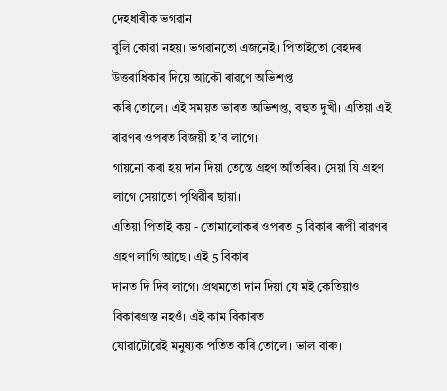দেহধাৰীক ভগৱান
বুলি কোৱা নহয়। ভগৱানতো এজনেই। পিতাইতো বেহদৰ উত্তৰাধিকাৰ দিয়ে আকৌ ৰাৱণে অভিশপ্ত
কৰি তোলে। এই সময়ত ভাৰত অভিশপ্ত, বহুত দুখী। এতিয়া এই ৰাৱণৰ ওপৰত বিজয়ী হ’ব লাগে।
গায়নো কৰা হয় দান দিয়া তেন্তে গ্ৰহণ আঁতৰিব। সেয়া যি গ্ৰহণ লাগে সেয়াতো পৃথিৱীৰ ছায়া।
এতিয়া পিতাই কয় - তোমালোকৰ ওপৰত 5 বিকাৰ ৰূপী ৰাৱণৰ গ্ৰহণ লাগি আছে। এই 5 বিকাৰ
দানত দি দিব লাগে। প্ৰথমতো দান দিয়া যে মই কেতিয়াও বিকাৰগ্ৰস্ত নহওঁ। এই কাম বিকাৰত
যোৱাটোৱেই মনুষ্যক পতিত কৰি তোলে। ভাল বাৰু।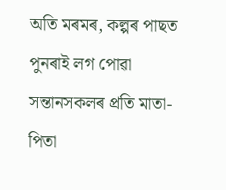অতি মৰমৰ, কল্পৰ পাছত
পুনৰাই লগ পোৱা সন্তানসকলৰ প্ৰতি মাতা-পিতা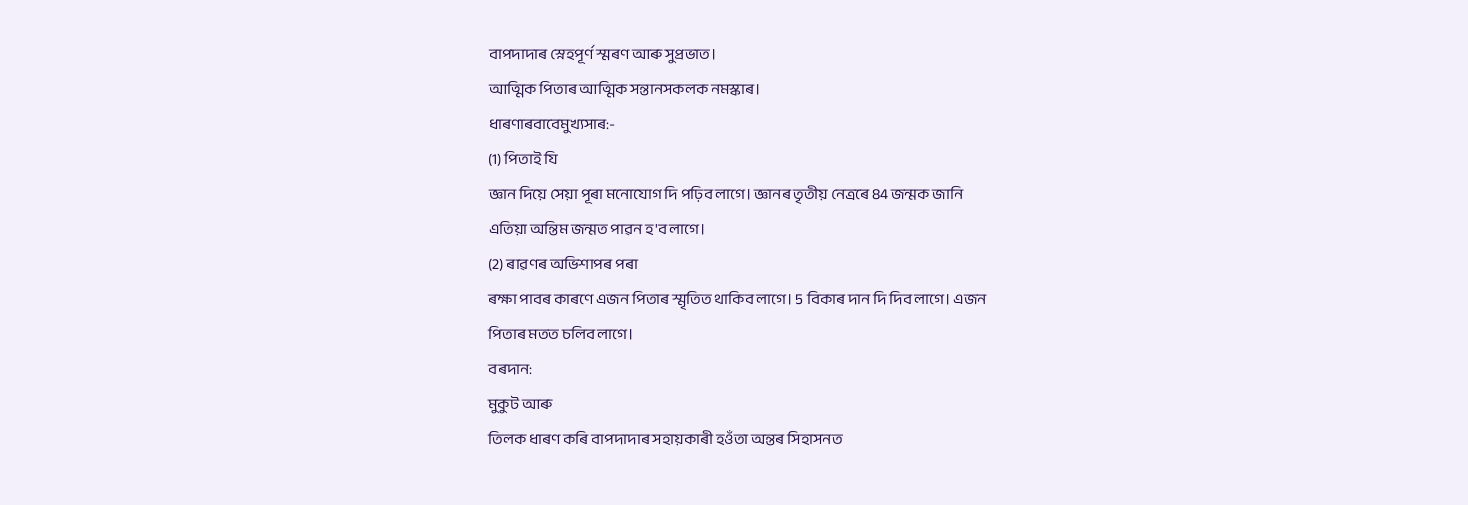বাপদাদাৰ স্নেহপূৰ্ণ স্মৰণ আৰু সুপ্ৰভাত।
আত্মিক পিতাৰ আত্মিক সন্তানসকলক নমস্কাৰ।
ধাৰণাৰবাবেমুখ্যসাৰ:-
(1) পিতাই যি
জ্ঞান দিয়ে সেয়া পূৰা মনোযোগ দি পঢ়িব লাগে। জ্ঞানৰ তৃতীয় নেত্ৰৰে 84 জন্মক জানি
এতিয়া অন্তিম জন্মত পাৱন হ'ব লাগে।
(2) ৰাৱণৰ অভিশাপৰ পৰা
ৰক্ষা পাবৰ কাৰণে এজন পিতাৰ স্মৃতিত থাকিব লাগে। 5 বিকাৰ দান দি দিব লাগে। এজন
পিতাৰ মতত চলিব লাগে।
বৰদান:
মুকুট আৰু
তিলক ধাৰণ কৰি বাপদাদাৰ সহায়কাৰী হওঁতা অন্তৰ সিহাসনত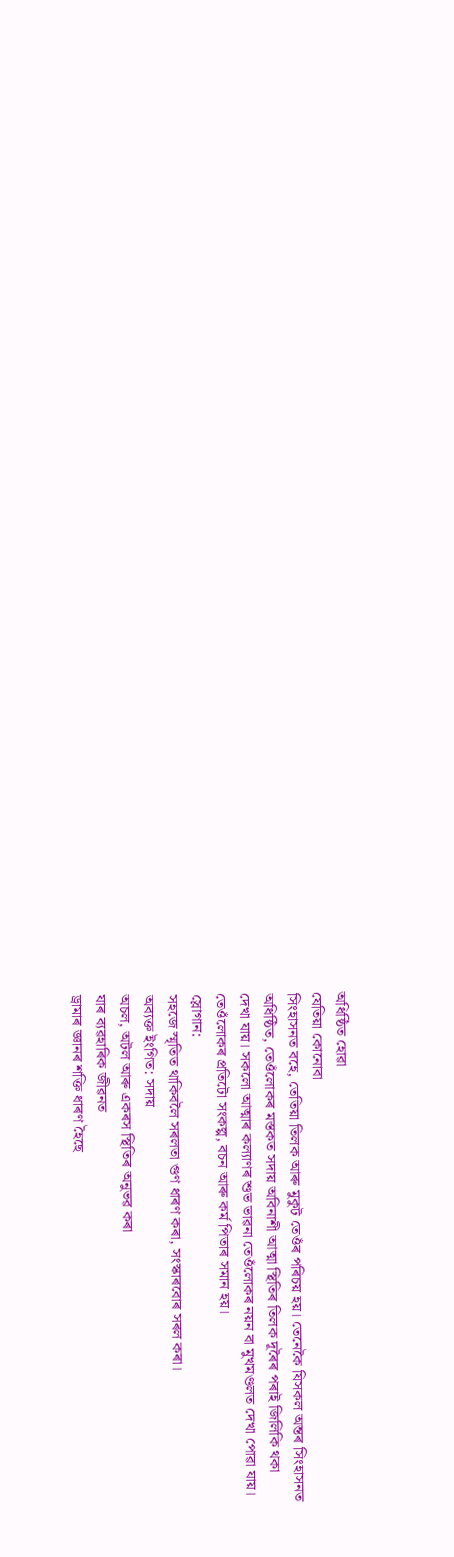অধিষ্ঠিত হোৱা
যেতিয়া কোনোবা
সিংহাসনত বহে, তেতিয়া তিলক আৰু মুকুট তেওঁৰ পৰিচয় হয়। তেনেকৈ যিসকল অন্তৰ সিংহাসনত
অধিষ্ঠিত, তেওঁলোকৰ মস্তকত সদায় অবিনাশী আত্মা স্থিতিৰ তিলক দূৰৈৰ পৰাই জিলিকি থকা
দেখা যায়। সকলো আত্মাৰ কল্যাণৰ শুভ ভাৱনা তেওঁলোকৰ নয়ন বা মুখমণ্ডলত দেখা পোৱা যায়।
তেওঁলোকৰ প্ৰতিটো সংকল্প, বচন আৰু কৰ্ম পিতাৰ সমান হয়।
স্লোগান:
সহজে স্মৃতিত থাকিবলৈ সৰলতা গুণ ধাৰণ কৰা, সংস্কাৰবোৰ সৰল কৰা।
অব্যক্ত ইংগিত: সদায়
অচল, অটল আৰু একৰস স্থিতিৰ অনুভৱ কৰা
যাৰ ব্যৱহাৰিক জীৱনত
ড্ৰামাৰ জ্ঞানৰ শক্তি ধাৰণ হৈছে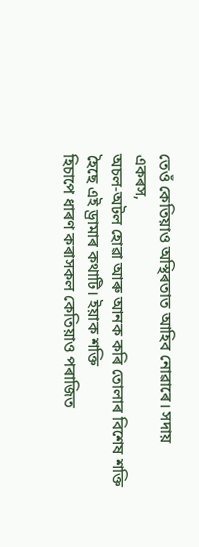তেওঁ কেতিয়াও অস্থিৰতাত আহিব নোৱাৰে। সদায় একৰস,
অচল-অটল হোৱা আৰু আনক কৰি তোলাৰ বিশেষ শক্তি হৈছে এই ড্ৰামাৰ কথাটি। ইয়াক শক্তি
হিচাপে ধাৰণ কৰাসকল কেতিয়াও পৰাজিত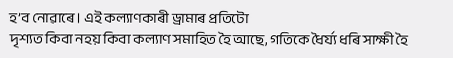হ’ব নোৱাৰে। এই কল্যাণকাৰী ড্ৰামাৰ প্ৰতিটো
দৃশ্যত কিবা নহয় কিবা কল্যাণ সমাহিত হৈ আছে, গতিকে ধৈৰ্য্য ধৰি সাক্ষী হৈ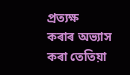প্ৰত্যক্ষ
কৰাৰ অভ্যাস কৰা তেতিয়া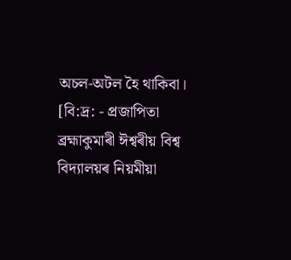অচল-অটল হৈ থাকিবা।
[বি:দ্ৰ: - প্ৰজাপিতা
ব্ৰহ্মাকুমাৰী ঈশ্বৰীয় বিশ্ব বিদ্যালয়ৰ নিয়মীয়া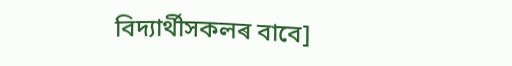বিদ্যাৰ্থীসকলৰ বাবে]